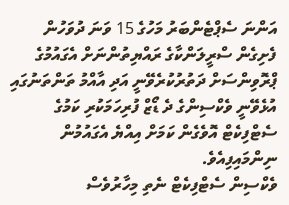އަންނަ ސެޕްޓެންބަރު މަހުގެ 15 ވަނަ ދުވަހުން ފެށިގެން ސްރީލަންކާގެ ރައްޔިތުންނަށް އެގައުމުގެ ޕްރޮވިންސަށް ދަތުރުކުރެވޭނީ އަދި އާއްމު ތަންތަނުގައި އުޅެވޭނީ ވެކްސިންގެ ދެ ޑޯޒް ފުރިހަމަކުރި ކަމުގެ ސެޓްފިކެޓް އޮވެގެން ކަމަށް އިއްޔެ އެގައުމުން ނިންމައިފިއެވެ.
ވެކްސިން ސެޓްފިކެޓް ނެތި މިހާރުވެސް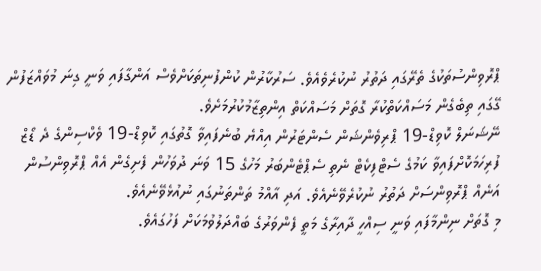ޕްރޮވިންސުތަކުގެ ތެރޭގައި ދަތުރު ނުކުރެވެއެވެ. ސަރުކާރުން ކުންފުނިތަކަށްވެސް އަންގާފައި ވަނީ ގިނަ މުވައްޒަފުން ގޭގައި ތިބެގެން މަސައްކަތްކުރާ ގޮތަށް މަސައްކަތް އިންތިޒާމުކުރުމަށެވެ.
ނޭޝަނަލް ކޮވިޑް-19 ޕްރިވެންޝަން ސެންޓަރުން އިއްޔެ ބުނެފައިވާ ގޮތުގައި ކޮވިޑް-19 ވެކްސިންގެ ދެ ޑޯޒް ފުރިހަމަކޮށްފައިވާ ކަމުގެ ސެޓްފިކެޓް ނެތި ސެޕްޓެންބަރު މަހުގެ 15 ވަނަ ދުވަހުން ފެށިގެން އެއް ޕްރޮވިންސުން އަނެއް ޕްރޮވިންސަށް ދަތުރު ނުކުރެވޭނެއެވެ. އަދި އާއްމު ތަންތަނުގައި ނުއުޅެވޭނެއެވެ.
މި ގޮތަށް ނިންމާފައި ވަނީ ސިއްހީ ދާއިރާގެ މަތީ ފެންވަރުގެ ބައްދަލުވުމަކަށް ފަހުގައެވެ.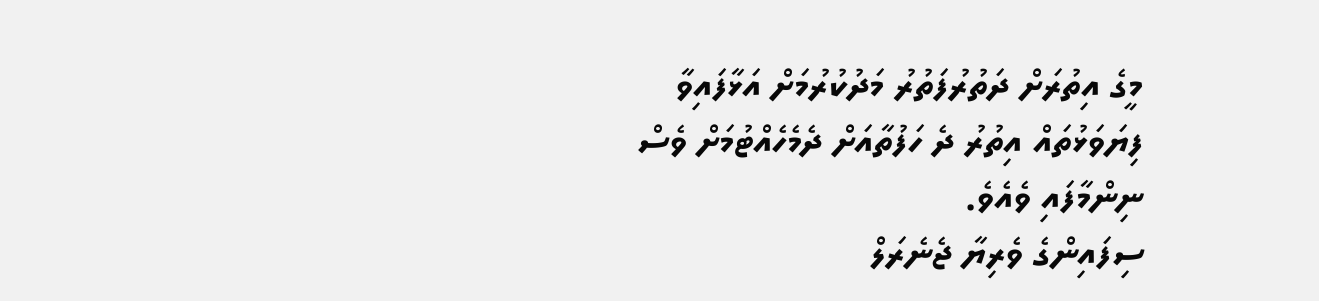މީގެ އިތުރަށް ދަތުރުފަތުރު މަދުކުރުމަށް އަޅާފައިވާ ފިޔަވަޅުތައް އިތުރު ދެ ހަފުތާއަށް ދެމެހެއްޓުމަށް ވެސް ނިންމާފައި ވެއެވެ.
ސިފައިންގެ ވެރިޔާ ޖެނެރަލް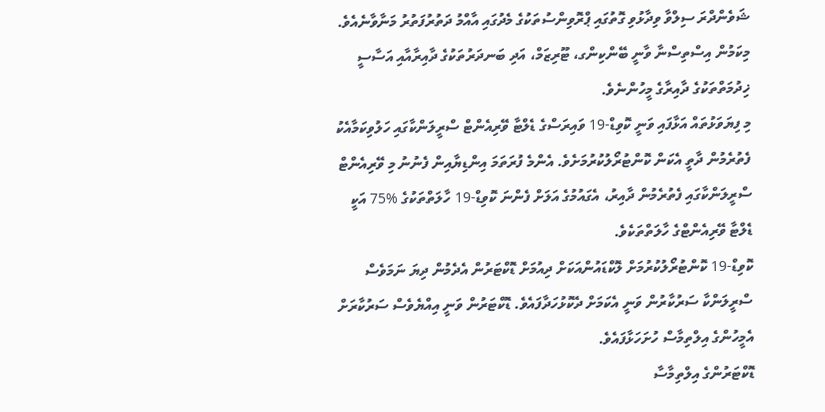ޝަވެންދްރަ ސިލްވާ ވިދާޅުވި ގޮތުގައި ޕްރޮވިންސުތަކުގެ މެދުގައި އާއްމު ދަތުރުފަތުރު މަނާވާނެއެވެ. މިކަމުން އިސްތިސްނާ ވާނީ ބޭންކިންގ، ޓޫރިޒަމް، އަދި ބަނދަރުތަކުގެ ދާއިރާއާއި އަސާސީ ޚިދުމަތްތަކުގެ ދާއިރާގެ މީހުންނެވެ.
މި ފިޔަވަޅުތައް އަޅާފައި ވަނީ ކޮވިޑް-19 ވައިރަސްގެ ޑެލްޓާ ވޭރިއެންޓް ސްރީލަންކާގައި ހަލުވިކަމާއެކު ފެތުރެމުން ދާތީ އެކަން ކޮންޓުރޯލުކުރުމަށެވެ. އެންމެ ފުރަތަމަ އިންޑިޔާއިން ފެނުނު މި ވޭރިއެންޓް ސްރީލަންކާގައި ފެތުރެމުން ދާއިރު، އެގައުމުގެ އަލަށް ފެންނަ ކޮވިޑް-19 ހާލަތްތަކުގެ %75 އަކީ ޑެލްޓާ ވޭރިއެންޓްގެ ހާލަތްތަކެވެ.
ކޮވިޑް-19 ކޮންޓުރޯލުކުރުމަށް ލޮކްޑައުންއަކަށް ދިއުމަށް ޑޮކްޓަރުން އެދެމުން ދިޔަ ނަމަވެސް ސްރީލަންކާ ސަރުކާރުން ވަނީ އެކަމަށް ދެކޮޅުހަދާފައެވެ. ޑޮކްޓަރުން ވަނީ އިއްޔެވެސް ސަރުކާރަށް އެމީހުންގެ އިލްތިމާސް ހުށަހަޅާފައެވެ.
ޑޮކްޓަރުންގެ އިލްތިމާސާ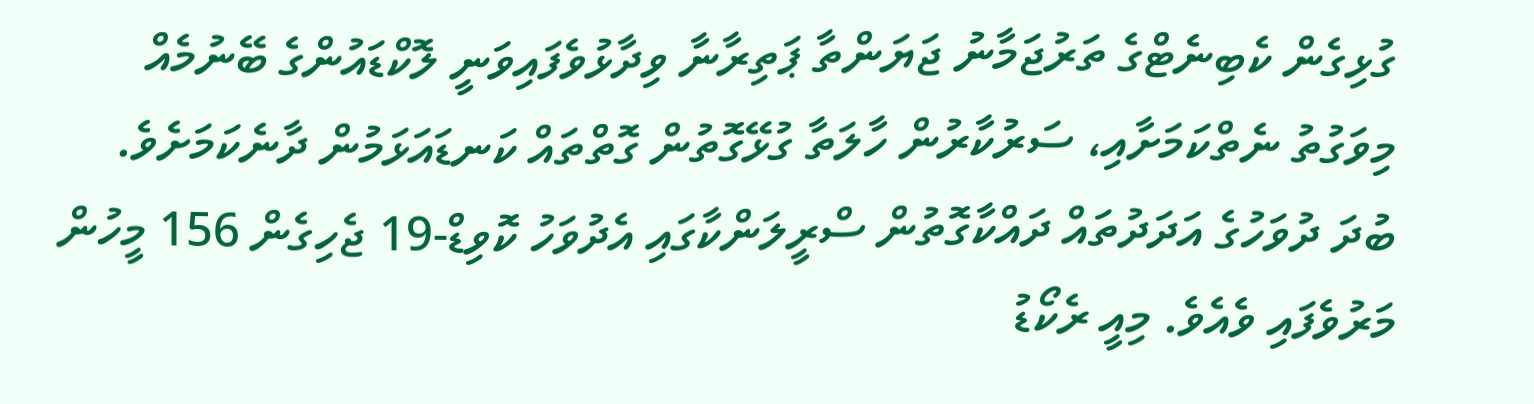ގުޅިގެން ކެބިނެޓްގެ ތަރުޖަމާނު ޖަޔަންތާ ޕަތިރާނާ ވިދާޅުވެފައިވަނީ ލޮކްޑައުންގެ ބޭނުމެއް މިވަގުތު ނެތްކަމަށާއި، ސަރުކާރުން ހާލަތާ ގުޅޭގޮތުން ގޮތްތައް ކަނޑައަޅަމުން ދާނެކަމަށެވެ.
ބުދަ ދުވަހުގެ އަދަދުތައް ދައްކާގޮތުން ސްރީލަންކާގައި އެދުވަހު ކޮވިޑް-19 ޖެހިގެން 156 މީހުން މަރުވެފައި ވެއެވެ. މިއީ ރެކޯޑު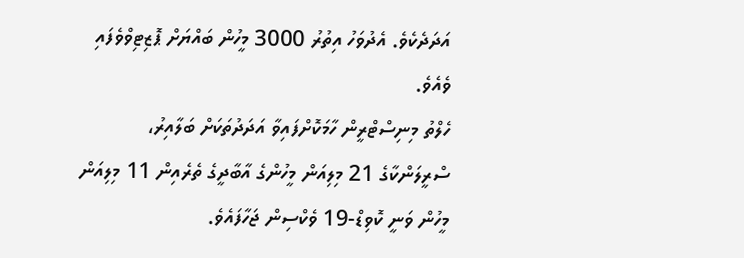އަދަދެކެވެ. އެދުވަހު އިތުރު 3000 މީހުން ބައްޔަށް ޕޮޒިޓިވްވެފައި ވެއެވެ.
ހެލްތު މިނިސްޓްރީން ހާމަކޮށްފައިވާ އަދަދުތަކަށް ބަލާއިރު، ސްރީލަންކާގެ 21 މިލިއަން މީހުންގެ އާބާދީގެ ތެރެއިން 11 މިލިއަން މީހުން ވަނީ ކޮވިޑް-19 ވެކްސިން ޖަހާފައެވެ.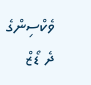ވެކްސިންގެ ދެ ޑޯޒް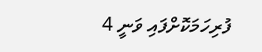ފުރިހަމަކޮށްފައި ވަނީ 4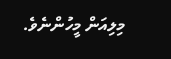މިލިއަން މީހުންނެވެ.